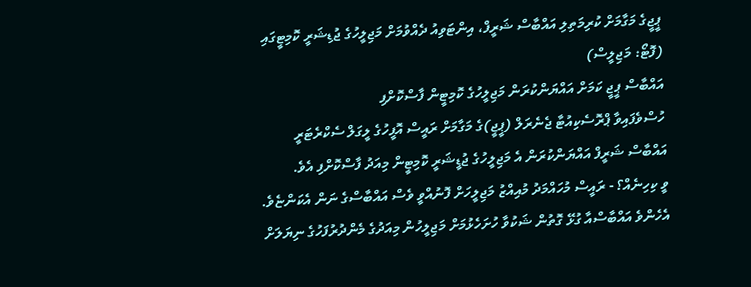ޕީޖީގެ މަގާމަށް ކުރިމަތިލި އައްބާސް ޝަރީފް، އިންޓަވިއު ދެއްވުމަށް މަޖިލީހުގެ ޖުޑިޝަރީ ކޮމިޓީގައި (ފޮޓޯ: މަޖިލީސް)
އައްބާސް ޕީޖީ ކަމަށް އައްޔަންކުރަން މަޖިލީހުގެ ކޮމިޓީން ފާސްކޮށްފި
ހުސްވެފައިވާ ޕްރޮސެކިއުޓާ ޖެނެރަލް (ޕީޖީ)ގެ މަގާމަށް ރައީސް އޮފީހުގެ ލީގަލް ސެކްރެޓަރީ އައްބާސް ޝަރީފް އައްޔަންކުރަން އެ މަޖިލީހުގެ ޖުޑީޝަރީ ކޮމިޓީން މިއަދު ފާސްކޮށްފި އެވެ.
ވީ ކިހިނެއް؟ - ރައީސް މުހައްމަދު މުއިއްޒު މަޖިލީހަށް ފޮނުއްވީ ވެސް އައްބާސްގެ ނަން އެކަންޏެވެ. އެހެންވެ އައްބާސްއާ ގުޅޭ ގޮތުން ޝަކުވާ ހުށަހެޅުމަށް މަޖިލީހުން މިއަދުގެ މެންދުރުފަހުގެ ނިޔަލަށް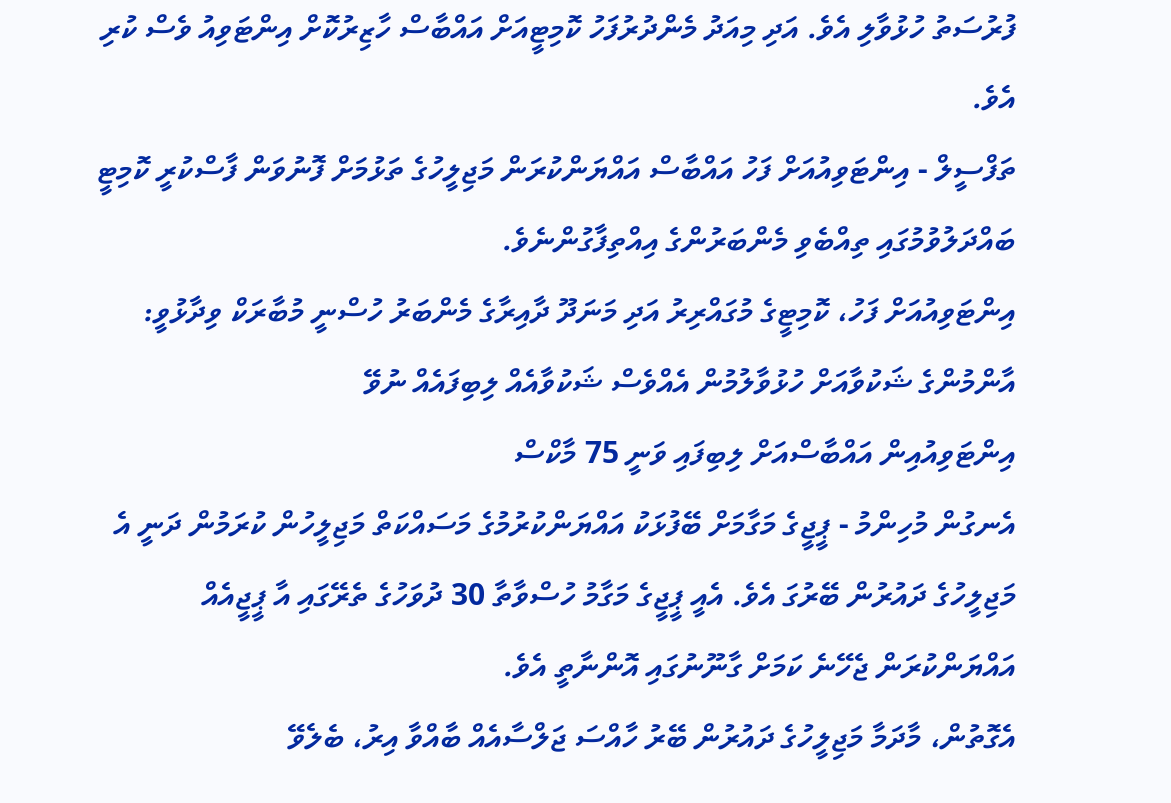ފުރުސަތު ހުޅުވާލި އެވެ. އަދި މިއަދު މެންދުރުފަހު ކޮމިޓީއަށް އައްބާސް ހާޒިރުކޮށް އިންޓަވިއު ވެސް ކުރި އެވެ.
ތަފްސީލް - އިންޓަވިއުއަށް ފަހު އައްބާސް އައްޔަންކުރަން މަޖިލީހުގެ ތަޅުމަށް ފޮނުވަން ފާސްކުރީ ކޮމިޓީ ބައްދަލުވުމުގައި ތިއްބެވި މެންބަރުންގެ އިއްތިފާގުންނެވެ.
އިންޓަވިއުއަށް ފަހު، ކޮމިޓީގެ މުގައްރިރު އަދި މަނަދޫ ދާއިރާގެ މެންބަރު ހުސްނީ މުބާރަކް ވިދާޅުވީ:
އާންމުންގެ ޝަކުވާއަށް ހުޅުވާލުމުން އެއްވެސް ޝަކުވާއެއް ލިބިފައެއް ނުވޭ
އިންޓަވިއުއިން އައްބާސްއަށް ލިބިފައި ވަނީ 75 މާކްސް
އެނގުން މުހިންމު - ޕީޖީގެ މަގާމަށް ބޭފުޅަކު އައްޔަންކުރުމުގެ މަސައްކަތް މަޖިލީހުން ކުރަމުން ދަނީ އެ މަޖިލީހުގެ ދައުރުން ބޭރުގަ އެވެ. އެއީ ޕީޖީގެ މަގާމު ހުސްވާތާ 30 ދުވަހުގެ ތެރޭގައި އާ ޕީޖީއެއް އައްޔަންކުރަން ޖެހޭނެ ކަމަށް ގާނޫނުގައި އޮންނާތީ އެވެ.
އެގޮތުން، މާދަމާ މަޖިލީހުގެ ދައުރުން ބޭރު ހާއްސަ ޖަލްސާއެއް ބާއްވާ އިރު، ބެލެވޭ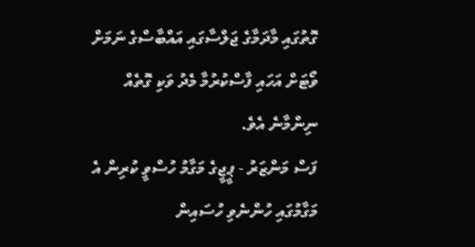ގޮތުގައި މާދަމާގެ ޖަލްސާގައި އައްބާސްގެ ނަމަށް ވޯޓަށް އަހައި ފާސްކުރުމާ މެދު ވަކި ގޮތެއް ނިންމާނެ އެވެ.
ފަސް މަންޒަރު - ޕީޖީގެ މަގާމު ހުސްވީ ކުރިން އެ މަގާމުގައި ހުންނެވި ހުސައިން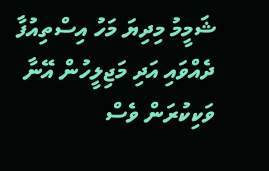ޝަމީމު މިދިޔަ މަހު އިސްތިއުފާ ދެއްވައި އަދި މަޖިލީހުން އޭނާ ވަކިކުރަން ވެސް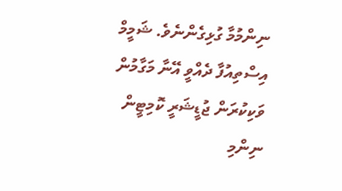ނިންމުމާ ގުޅިގެންނެވެ. ޝަމީމް އިސްތިއުފާ ދެއްވީ އޭނާ މަގާމުން ވަކިކުރަން ޖުޑީޝަރީ ކޮމިޓީން ނިންމި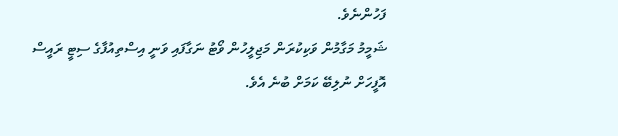ފަހުންނެވެ.
ޝަމީމު މަގާމުން ވަކިކުރަން މަޖިލީހުން ވޯޓު ނަގާފައި ވަނީ އިސްތިއުފާގެ ސިޓީ ރައީސް އޮފީހަށް ނުލިބޭ ކަމަށް ބުނެ އެވެ.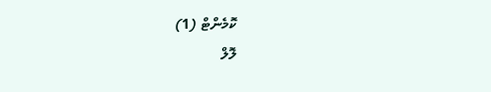ކޮމެންޓް (1)
ލޮލް